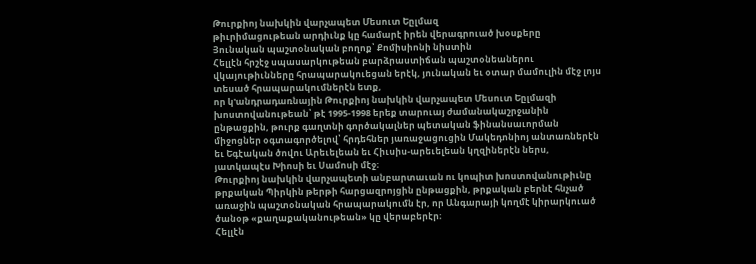Թուրքիոյ նախկին վարչապետ Մեսուտ Եըլմազ
թիւրիմացութեան արդիւնք կը համարէ իրեն վերագրուած խօսքերը
Յունական պաշտօնական բողոք՝ Քոմիսիոնի նիստին
Հելլէն հրշէջ սպասարկութեան բարձրաստիճան պաշտօնեաներու վկայութիւնները հրապարակուեցան երէկ, յունական եւ օտար մամուլին մէջ լոյս տեսած հրապարակումներէն ետք,
որ կ'անդրադառնային Թուրքիոյ նախկին վարչապետ Մեսուտ Եըլմազի խոստովանութեան՝ թէ 1995-1998 երեք տարուայ ժամանակաշրջանին ընթացքին, թուրք գաղտնի գործակալներ պետական ֆինանսաւորման միջոցներ օգտագործելով՝ հրդեհներ յառաջացուցին Մակեդոնիոյ անտառներէն եւ Եգէական ծովու Արեւելեան եւ Հիւսիս-արեւելեան կղզիներէն ներս, յատկապէս Խիոսի եւ Սամոսի մէջ։
Թուրքիոյ նախկին վարչապետի անբարտաւան ու կոպիտ խոստովանութիւնը թրքական Պիրկին թերթի հարցազրոյցին ընթացքին, թրքական բերնէ հնչած առաջին պաշտօնական հրապարակումն էր, որ Անգարայի կողմէ կիրարկուած ծանօթ «քաղաքականութեան» կը վերաբերէր։
Հելլէն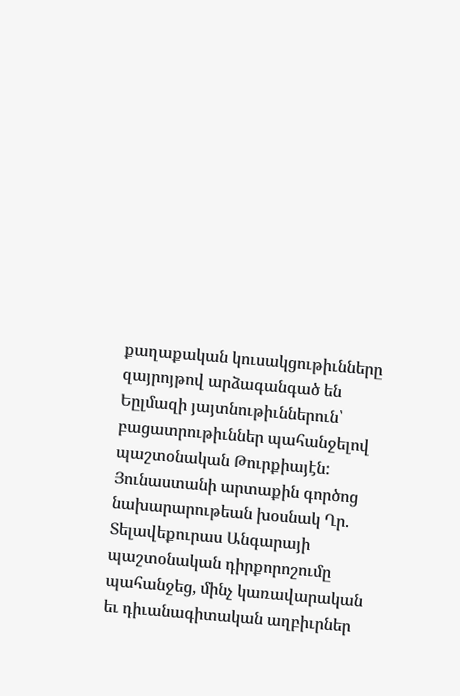քաղաքական կուսակցութիւնները զայրոյթով արձագանգած են Եըլմազի յայտնութիւններուն՝ բացատրութիւններ պահանջելով պաշտօնական Թուրքիայէն: Յունաստանի արտաքին գործոց նախարարութեան խօսնակ Ղր. Տելավեքուրաս Անգարայի պաշտօնական դիրքորոշումը պահանջեց, մինչ կառավարական եւ դիւանագիտական աղբիւրներ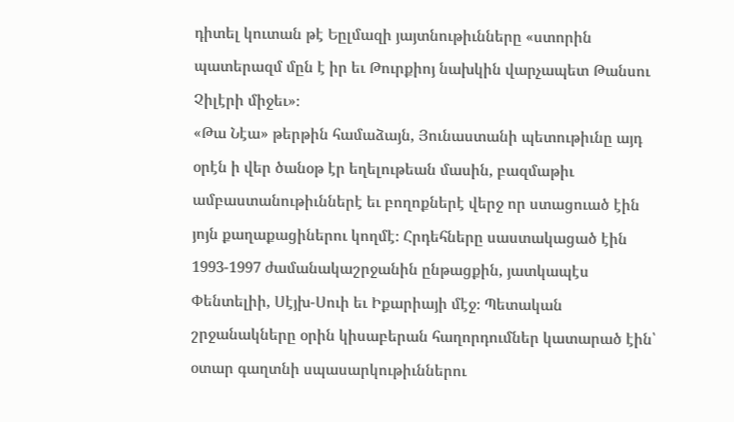դիտել կուտան թէ Եըլմազի յայտնութիւնները «ստորին պատերազմ մըն է իր եւ Թուրքիոյ նախկին վարչապետ Թանսու Չիլէրի միջեւ»։
«Թա Նէա» թերթին համաձայն, Յունաստանի պետութիւնը այդ օրէն ի վեր ծանօթ էր եղելութեան մասին, բազմաթիւ ամբաստանութիւններէ եւ բողոքներէ վերջ որ ստացուած էին յոյն քաղաքացիներու կողմէ։ Հրդեհները սաստակացած էին 1993-1997 ժամանակաշրջանին ընթացքին, յատկապէս Փենտելիի, Սէյխ-Սուի եւ Իքարիայի մէջ։ Պետական շրջանակները օրին կիսաբերան հաղորդումներ կատարած էին՝ օտար գաղտնի սպասարկութիւններու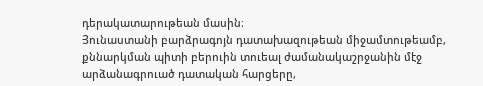դերակատարութեան մասին։
Յունաստանի բարձրագոյն դատախազութեան միջամտութեամբ, քննարկման պիտի բերուին տուեալ ժամանակաշրջանին մէջ արձանագրուած դատական հարցերը,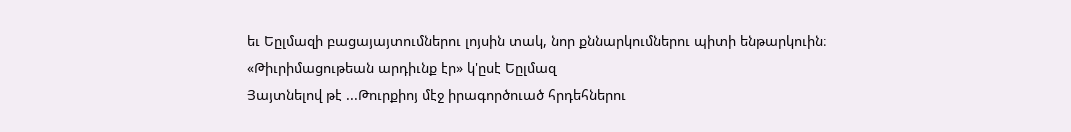եւ Եըլմազի բացայայտումներու լոյսին տակ, նոր քննարկումներու պիտի ենթարկուին։
«Թիւրիմացութեան արդիւնք էր» կ'ըսէ Եըլմազ
Յայտնելով թէ ...Թուրքիոյ մէջ իրագործուած հրդեհներու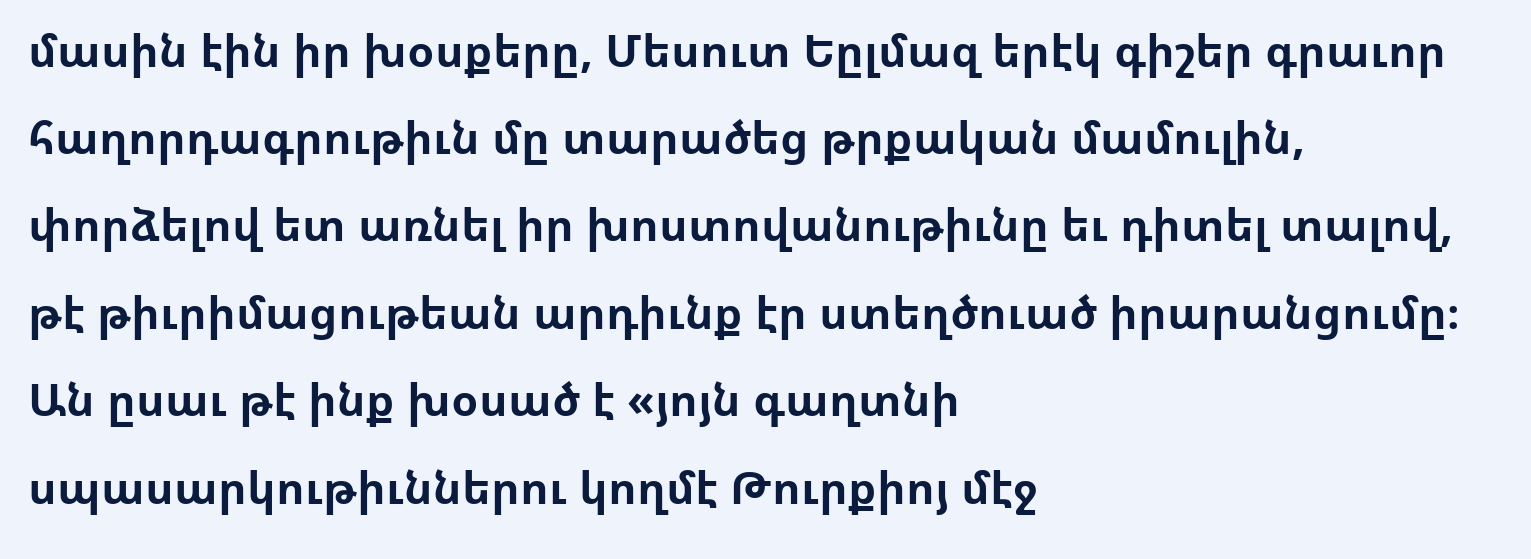մասին էին իր խօսքերը, Մեսուտ Եըլմազ երէկ գիշեր գրաւոր հաղորդագրութիւն մը տարածեց թրքական մամուլին, փորձելով ետ առնել իր խոստովանութիւնը եւ դիտել տալով, թէ թիւրիմացութեան արդիւնք էր ստեղծուած իրարանցումը։ Ան ըսաւ թէ ինք խօսած է «յոյն գաղտնի սպասարկութիւններու կողմէ Թուրքիոյ մէջ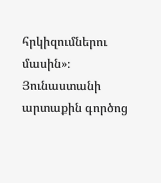հրկիզումներու մասին»։
Յունաստանի արտաքին գործոց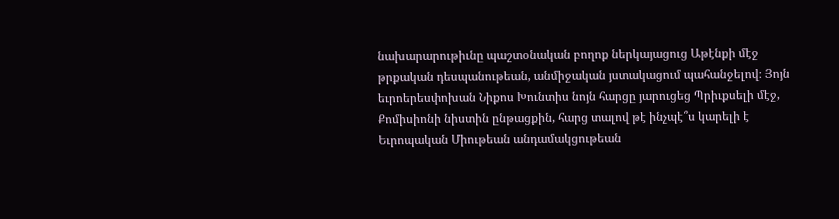նախարարութիւնը պաշտօնական բողոք ներկայացուց Աթէնքի մէջ թրքական դեսպանութեան, անմիջական յստակացում պահանջելով։ Յոյն եւրոերեսփոխան Նիքոս Խունտիս նոյն հարցը յարուցեց Պրիւքսելի մէջ, Քոմիսիոնի նիստին ընթացքին, հարց տալով թէ ինչպէ՞ս կարելի է Եւրոպական Միութեան անդամակցութեան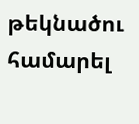թեկնածու համարել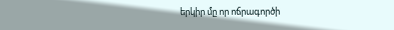երկիր մը որ ոճրագործի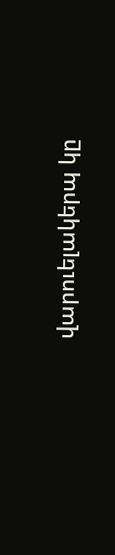վարուելակերպ կը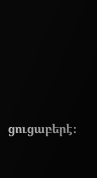ցուցաբերէ։